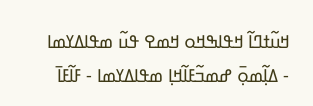ߞߎ߬ߙߣߊ߬ ߞߟߊߒߞߋ ߞߘߐ ߟߎ߬ ߘߟߊߡߌߘߊ - ߡߊ߲߬ߘߋ߲߫ ߝߘߏ߬ߓߊ߬ߞߊ߲ ߘߟߊߡߌߘߊ - ߓߊ߬ߓߊ߫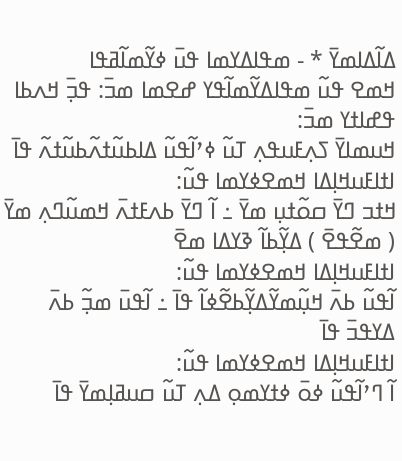ߡߊ߬ߡߊߘߌ߫ * - ߘߟߊߡߌߘߊ ߟߎ߫ ߦߌ߬ߘߊ߬ߥߟߊ
ߞߘߐ ߟߎ߬ ߘߟߊߡߌ߬ߘߊ߬ߟߌ ߝߐߘߊ ߘߏ߫: ߟߏ߲߫ ߞߍߕߊ   ߟߝߊߙߌ ߘߏ߫:
ߞߎߘߊߌ߫ ߖߍ߲ߓߎߟߍ߲ ߠߎ߬ ߦߴߊ߬ߟߎ߬ ߡߊߕߎ߬ߙߍ߬ߕߎ߬ߙߍ߬ ߟߊ߫
ߊߙߊߓߎߞߊ߲ߡߊ ߞߘߐߦߌߘߊ ߟߎ߬:
ߞߙߏ ߣߌ߫ ߛߋ߬ߙߎ߲ ߘߌ߫ ߸ ߊ߬ ߣߌ߫ ߕߍߓߙߍ߫ ߞߘߎ߬ߣߍ߲ ߘߌ߫ ( ߘߐ߬ߟߐ߫ ) ߡߌ߲߬ߕߊ߬ ߢߌߡߊ ߘߐ߫
ߊߙߊߓߎߞߊ߲ߡߊ ߞߘߐߦߌߘߊ ߟߎ߬:
ߊ߬ߟߎ߬ ߕߍ߫ ߞߎ߲߬ߘߌ߬ߡߌ߲߬ߕߐ߬ߦߊ߬ ߟߊ߫ ߸ ߊ߬ߟߎ߫ ߘߏ߲߬ ߕߍ߫ ߡߌߟߏ߫ ߟߊ߫
ߊߙߊߓߎߞߊ߲ߡߊ ߞߘߐߦߌߘߊ ߟߎ߬:
ߊ߬ ߣߴߊ߬ߟߎ߬ ߦߋ߫ ߦߙߌߘߋ߲ ߡߍ߲ ߠߎ߬ ߛߎߥߊ߲ߘߌ߫ ߟߊ߫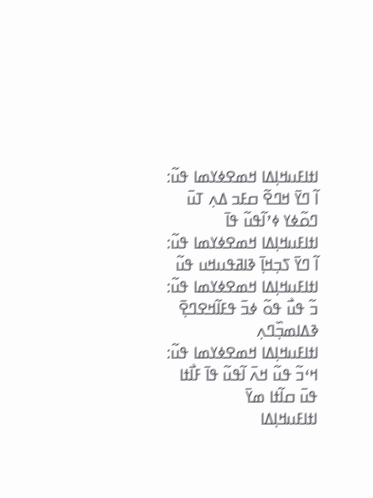ߊߙߊߓߎߞߊ߲ߡߊ ߞߘߐߦߌߘߊ ߟߎ߬:
ߊ߬ ߣߌ߫ ߞߣߐ߬ ߛߓߏ ߡߍ߲ ߠߎ߫ ߣߋ߬ߦߌ ߦߴߊ߬ߟߎ߬ ߟߊ߫
ߊߙߊߓߎߞߊ߲ߡߊ ߞߘߐߦߌߘߊ ߟߎ߬:
ߊ߬ ߣߌ߫ ߖߏ߲ߞߊ߲߫ ߢߊߥߟߎߞߎ ߟߎ߬
ߊߙߊߓߎߞߊ߲ߡߊ ߞߘߐߦߌߘߊ ߟߎ߬:
ߏ߬ ߟߎ߯ ߟߋ߬ ߦߏ߫ ߟߓߊ߬ߞߐߣߐ߲߫ ߢߡߊߘߏ߲߰ߣߍ߲
ߊߙߊߓߎߞߊ߲ߡߊ ߞߘߐߦߌߘߊ ߟߎ߬:
ߞߵߏ߬ ߟߎ߬ ߞߍ߫ ߊ߬ߟߎ߬ ߟߊ߫ ߓߊ߯ߙߊ ߟߎ߫ ߛߊ߬ߙߊ ߘߌ߫
ߊߙߊߓߎߞߊ߲ߡߊ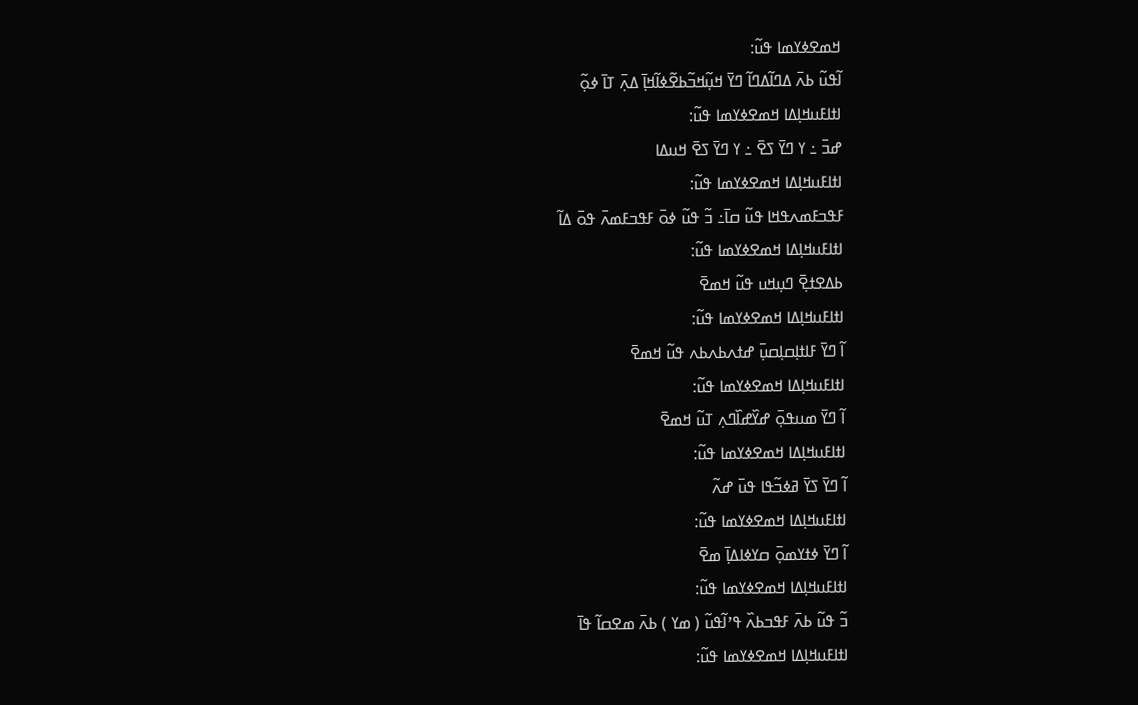ߞߘߐߦߌߘߊ ߟߎ߬:
ߊ߬ߟߎ߬ ߕߍ߫ ߡߣߊ߬ߡߣߊ߬ ߣߌ߫ ߞߎ߲߬ߞߏ߬ߕߐ߬ߦߊ߬ߞߊ߲߫ ߡߍ߲߫ ߠߊ߫ ߦߋ߲߬
ߊߙߊߓߎߞߊ߲ߡߊ ߞߘߐߦߌߘߊ ߟߎ߬:
ߝߏ߫ ߸ ߌ ߣߌ߫ ߖߐ߫ ߸ ߌ ߣߌ߫ ߖߐ߫ ߞߎߡߊ
ߊߙߊߓߎߞߊ߲ߡߊ ߞߘߐߦߌߘߊ ߟߎ߬:
ߓߟߏߓߘߍߟߞߊ ߟߎ߬ ߛߊ߫߸ ߏ߬ ߟߎ߬ ߦߋ߫ ߓߟߏߓߘߍ߫ ߟߋ߫ ߡߊ߬
ߊߙߊߓߎߞߊ߲ߡߊ ߞߘߐߦߌߘߊ ߟߎ߬:
ߕߡߐߙߐ߲߫ ߣߎ߲ߞߎ ߟߎ߬ ߞߘߐ߫
ߊߙߊߓߎߞߊ߲ߡߊ ߞߘߐߦߌߘߊ ߟߎ߬:
ߊ߬ ߣߌ߫ ߓߊߙߊ߲ߛߊ߲ߛߎ߲߫ ߝߙߍߕߍߕߍ ߟߎ߬ ߞߘߐ߫
ߊߙߊߓߎߞߊ߲ߡߊ ߞߘߐߦߌߘߊ ߟߎ߬:
ߊ߬ ߣߌ߫ ߘߎߟߋ߲߫ ߝߌ߰ߝߊ߰ߣߍ߲ ߠߎ߬ ߞߘߐ߫
ߊߙߊߓߎߞߊ߲ߡߊ ߞߘߐߦߌߘߊ ߟߎ߬:
ߊ߬ ߣߌ߫ ߖߌ߫ ߥߦߏ߬ߟߊ ߟߎ߫ ߝߍ߬
ߊߙߊߓߎߞߊ߲ߡߊ ߞߘߐߦߌߘߊ ߟߎ߬:
ߊ߬ ߣߌ߫ ߦߙߌߘߋ߲߫ ߛߌߦߊߡߊ߲߫ ߘߐ߫
ߊߙߊߓߎߞߊ߲ߡߊ ߞߘߐߦߌߘߊ ߟߎ߬:
ߏ߬ ߟߎ߬ ߕߍ߫ ߓߟߏߕߍ߰ ߟߴߊ߬ߟߎ߬ ( ߘߌ ) ߕߍ߫ ߘߐߛߊ߬ ߟߊ߫
ߊߙߊߓߎߞߊ߲ߡߊ ߞߘߐߦߌߘߊ ߟߎ߬: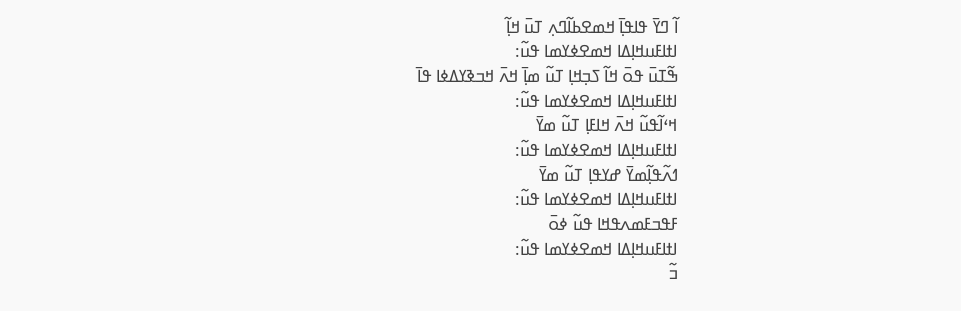ߊ߬ ߣߌ߫ ߟߊߟߊ߲߫ ߞߘߐߕߊ߬ߣߍ߲ ߠߎ߫ ߞߊ߲߬
ߊߙߊߓߎߞߊ߲ߡߊ ߞߘߐߦߌߘߊ ߟߎ߬:
ߒ߬ߠߎ߫ ߟߋ߫ ߞߊ߬ ߖߏ߲ߞߊ߲ ߠߎ߬ ߘߊ߲߫ ߞߍ߫ ߞߏߢߌߡߦߊ ߟߊ߫
ߊߙߊߓߎߞߊ߲ߡߊ ߞߘߐߦߌߘߊ ߟߎ߬:
ߞߵߊ߬ߟߎ߬ ߞߍ߫ ߞߊߓߊ߲ ߠߎ߬ ߘߌ߫
ߊߙߊߓߎߞߊ߲ߡߊ ߞߘߐߦߌߘߊ ߟߎ߬:
ߗߍ߬ߟߊ߲߬ߘߌ߫ ߝߌߟߊ߲ ߠߎ߬ ߘߌ߫
ߊߙߊߓߎߞߊ߲ߡߊ ߞߘߐߦߌߘߊ ߟߎ߬:
ߓߟߏߓߘߍߟߞߊ ߟߎ߬ ߦߋ߫
ߊߙߊߓߎߞߊ߲ߡߊ ߞߘߐߦߌߘߊ ߟߎ߬:
ߏ߬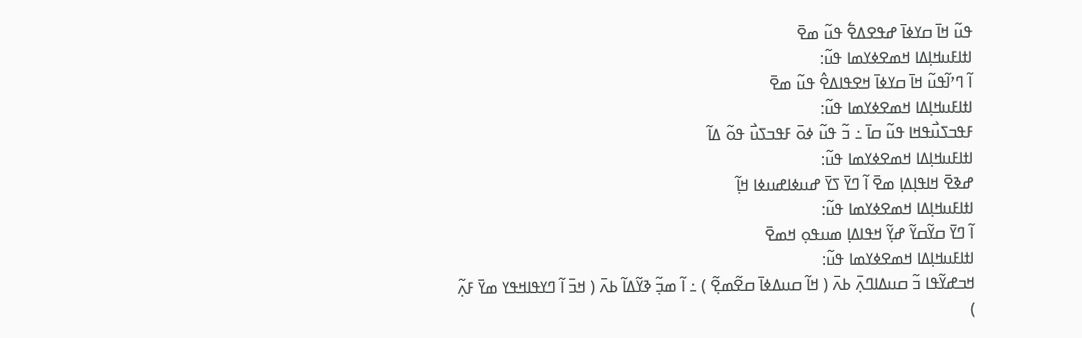ߟߎ߬ ߞߊ߫ ߛߌߦߊ߫ ߝߟߐߡߐ߱ ߟߎ߬ ߘߐ߫
ߊߙߊߓߎߞߊ߲ߡߊ ߞߘߐߦߌߘߊ ߟߎ߬:
ߊ߬ ߣߴߊ߬ߟߎ߬ ߞߊ߫ ߛߌߦߊ߫ ߞߐߟߊߡߐ߮ ߟߎ߬ ߘߐ߫
ߊߙߊߓߎߞߊ߲ߡߊ ߞߘߐߦߌߘߊ ߟߎ߬:
ߓߟߏߖߎ߯ߟߞߊ ߟߎ߬ ߛߊ߫ ߸ ߏ߬ ߟߎ߬ ߦߋ߫ ߓߟߏߖߎ߯ ߟߋ߬ ߡߊ߬
ߊߙߊߓߎߞߊ߲ߡߊ ߞߘߐߦߌߘߊ ߟߎ߬:
ߝߢߐ߫ ߞߊߟߊ߲ߡߊ߲ ߘߐ߫ ߊ߬ ߣߌ߫ ߖߌ߫ ߝߎߦߊߝߎߦߊ ߞߊ߲߬
ߊߙߊߓߎߞߊ߲ߡߊ ߞߘߐߦߌߘߊ ߟߎ߬:
ߊ߬ ߣߌ߫ ߛߌ߬ߛߌ߬ ߝߌ߲߬ ߞߟߊߡߊ߲ ߘߎߟߋ߲ ߞߘߐ߫
ߊߙߊߓߎߞߊ߲ߡߊ ߞߘߐߦߌߘߊ ߟߎ߬:
ߞߏߝߌ߬ߟߊ ߏ߬ ߛߎߡߊߣߍ߲߫ ߕߍ߫ ( ߞߊ߬ ߛߎߡߦߊ߫ ߛߐ߬ߘߐ߲߬ ) ߸ ߊ߬ ߘߏ߲߬ ߢߌ߬ߡߊ߬ ߕߍ߫ ( ߞߏ߫ ߊ߬ ߣߌߟߊߞߟߌ ߘߌ߫ ߓߍ߲߬ )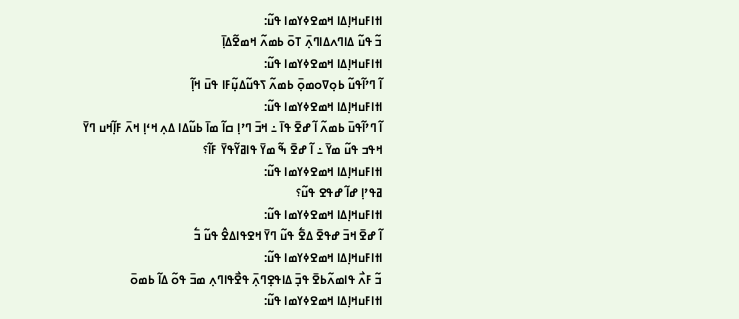ߊߙߊߓߎߞߊ߲ߡߊ ߞߘߐߦߌߘߊ ߟߎ߬:
ߏ߬ ߟߎ߬ ߡߊߣߍߡߊߣߍ߲߫ ߠߋ߫ ߕߘߍ߬ ߞߘߐ߬ߡߊ߲߫
ߊߙߊߓߎߞߊ߲ߡߊ ߞߘߐߦߌߘߊ ߟߎ߬:
ߊ߬ ߣߴߊ߬ߟߎ߬ ߕߋ߲ߜߋߘߋ߲߫ ߕߘߍ߬ ߖߟߎ߬ߡߎ߲߬ߓߊ ߟߎ߫ ߞߊ߲߬
ߊߙߊߓߎߞߊ߲ߡߊ ߞߘߐߦߌߘߊ ߟߎ߬:
ߊ߬ ߣߴߊ߬ߟߎ߫ ߕߘߍ߬ ߊ߬ ߝߐ߫ ߟߊ߫ ߸ ߞߏ߫ ߣߴߊ߲ ߛߊ߬ ߘߊ߫ ߕߎ߬ߡߊ ߡߍ߲ ߞߵߊ߲ ߞߍ߫ ߓߊ߲߬ߞߎ ߣߌ߫ ߞߟߏ ߟߎ߬ ߘߌ߫ ߸ ߊ߬ ߝߐ߫ ߒ߬ ߘߌ߫ ߟߊߥߌ߬ߟߌ߫ ߓߊ߬؟
ߊߙߊߓߎߞߊ߲ߡߊ ߞߘߐߦߌߘߊ ߟߎ߬:
ߥߟߴߊ߲ ߝߊ߬ ߝߟߐ ߟߎ߬؟
ߊߙߊߓߎߞߊ߲ߡߊ ߞߘߐߦߌߘߊ ߟߎ߬:
ߊ߬ ߝߐ߫ ߞߏ߫ ߝߟߐ߫ ߡߐ߱ ߟߎ߬ ߣߌ߫ ߞߐߟߊߡߐ߮ ߟߎ߬ ߏ߱
ߊߙߊߓߎߞߊ߲ߡߊ ߞߘߐߦߌߘߊ ߟߎ߬:
ߏ߬ ߓߍ߯ ߟߊߘߍ߬ߕߐ߫ ߟߏ߲߫ ߡߊߟߐ߲ߣߍ߲߫ ߟߐ߯ߟߊߣߍ߲ ߘߏ߫ ߟߋ߬ ߡߊ߬ ߕߘߋ߫
ߊߙߊߓߎߞߊ߲ߡߊ ߞߘߐߦߌߘߊ ߟߎ߬: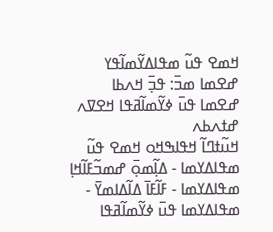ߞߘߐ ߟߎ߬ ߘߟߊߡߌ߬ߘߊ߬ߟߌ ߝߐߘߊ ߘߏ߫: ߟߏ߲߫ ߞߍߕߊ
ߝߐߘߊ ߟߎ߫ ߦߌ߬ߘߊ߬ߥߟߊ ߞߐߜߍ ߝߙߍߕߍ
ߞߎ߬ߙߣߊ߬ ߞߟߊߒߞߋ ߞߘߐ ߟߎ߬ ߘߟߊߡߌߘߊ - ߡߊ߲߬ߘߋ߲߫ ߝߘߏ߬ߓߊ߬ߞߊ߲ ߘߟߊߡߌߘߊ - ߓߊ߬ߓߊ߫ ߡߊ߬ߡߊߘߌ߫ - ߘߟߊߡߌߘߊ ߟߎ߫ ߦߌ߬ߘߊ߬ߥߟߊ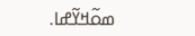ߘߋ߬ߞߌ߬ߝߊ.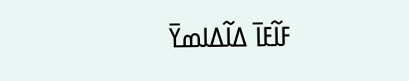ߓߊ߬ߓߊ߫ ߡߊ߬ߡߊߘߌ߫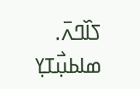ߖߊ߰ߣߍ߫.
ߘߊߕߎ߲߯ߠߌ߲